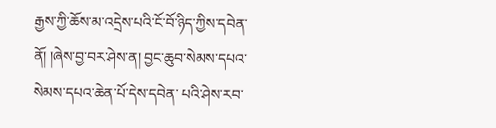རྒྱས་ཀྱི་ཆོས་མ་འདྲེས་པའི་ངོ་བོ་ཉིད་ཀྱིས་དབེན་ནོ། །ཞེས་བྱ་བར་ཤེས་ན། བྱང་ཆུབ་སེམས་དཔའ་སེམས་དཔའ་ཆེན་པོ་དེས་དབེན་ པའི་ཤེས་རབ་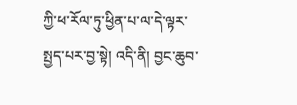ཀྱི་ཕ་རོལ་ཏུ་ཕྱིན་པ་ལ་དེ་ལྟར་སྤྱད་པར་བྱ་སྟེ། འདི་ནི། བྱང་ཆུབ་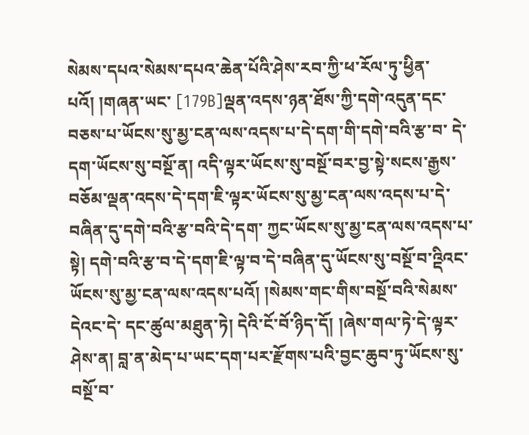སེམས་དཔའ་སེམས་དཔའ་ཆེན་པོའི་ཤེས་རབ་ཀྱི་ཕ་རོལ་ཏུ་ཕྱིན་པའོ། །གཞན་ཡང་ [179B]ལྡན་འདས་ཉན་ཐོས་ཀྱི་དགེ་འདུན་དང་བཅས་པ་ཡོངས་སུ་མྱ་ངན་ལས་འདས་པ་དེ་དག་གི་དགེ་བའི་རྩ་བ་ དེ་དག་ཡོངས་སུ་བསྔོ་ན། འདི་ལྟར་ཡོངས་སུ་བསྔོ་བར་བྱ་སྟེ་སངས་རྒྱས་བཅོམ་ལྡན་འདས་དེ་དག་ཇི་ལྟར་ཡོངས་སུ་མྱ་ངན་ལས་འདས་པ་དེ་བཞིན་དུ་དགེ་བའི་རྩ་བའི་དེ་དག་ ཀྱང་ཡོངས་སུ་མྱ་ངན་ལས་འདས་པ་སྟེ། དགེ་བའི་རྩ་བ་དེ་དག་ཇི་ལྟ་བ་དེ་བཞིན་དུ་ཡོངས་སུ་བསྔོ་བ་འྡིའང་ཡོངས་སུ་མྱ་ངན་ལས་འདས་པའོ། །སེམས་གང་གིས་བསྔོ་བའི་སེམས་དེའང་དེ་ དང་ཚུལ་མཐུན་ཏེ། དེའི་ངོ་བོ་ཉིད་དོ། །ཞེས་གལ་ཏེ་དེ་ལྟར་ཤེས་ན། བླ་ན་མེད་པ་ཡང་དག་པར་རྫོགས་པའི་བྱང་ཆུབ་ཏུ་ཡོངས་སུ་བསྔོ་བ་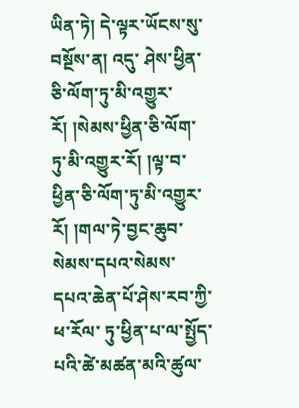ཡིན་ཏེ། དེ་ལྟར་ཡོངས་སུ་བསྔོས་ན། འདུ་ ཤེས་ཕྱིན་ཅི་ལོག་ཏུ་མི་འགྱུར་རོ། །སེམས་ཕྱིན་ཅི་ལོག་ཏུ་མི་འགྱུར་རོ། །ལྟ་བ་ཕྱིན་ཅི་ལོག་ཏུ་མི་འགྱུར་རོ། །གལ་ཏེ་བྱང་ཆུབ་སེམས་དཔའ་སེམས་དཔའ་ཆེན་པོ་ཤེས་རབ་ཀྱི་ཕ་རོལ་ ཏུ་ཕྱིན་པ་ལ་སྤྱོད་པའི་ཚེ་མཚན་མའི་ཚུལ་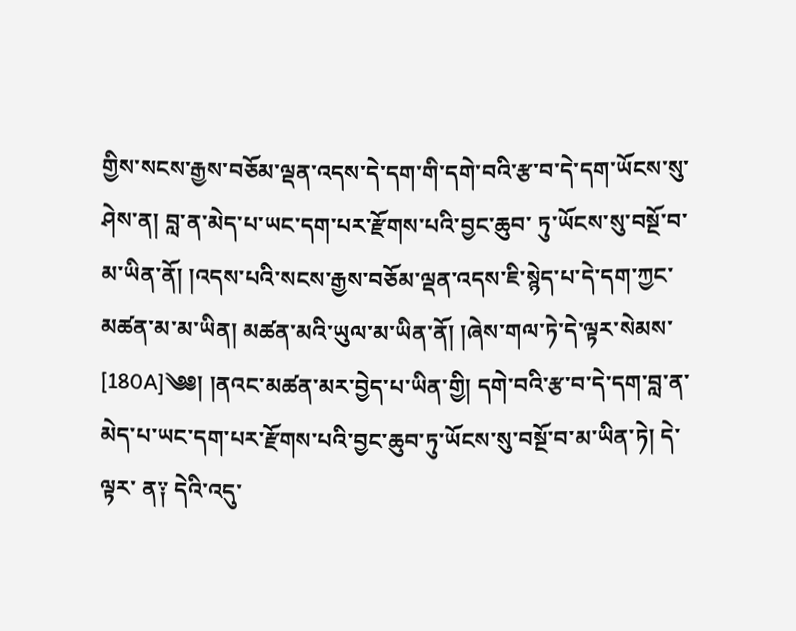གྱིས་སངས་རྒྱས་བཅོམ་ལྡན་འདས་དེ་དག་གི་དགེ་བའི་རྩ་བ་དེ་དག་ཡོངས་སུ་ཤེས་ན། བླ་ན་མེད་པ་ཡང་དག་པར་རྫོགས་པའི་བྱང་ཆུབ་ ཏུ་ཡོངས་སུ་བསྔོ་བ་མ་ཡིན་ནོ། །འདས་པའི་སངས་རྒྱས་བཅོམ་ལྡན་འདས་ཇི་སྙེད་པ་དེ་དག་ཀྱང་མཚན་མ་མ་ཡིན། མཚན་མའི་ཡུལ་མ་ཡིན་ནོ། །ཞེས་གལ་ཏེ་དེ་ལྟར་སེམས་ [180A]༄༅། །ནའང་མཚན་མར་བྱེད་པ་ཡིན་གྱི། དགེ་བའི་རྩ་བ་དེ་དག་བླ་ན་མེད་པ་ཡང་དག་པར་རྫོགས་པའི་བྱང་ཆུབ་ཏུ་ཡོངས་སུ་བསྔོ་བ་མ་ཡིན་ཏེ། དེ་ལྟར་ ན༑ དེའི་འདུ་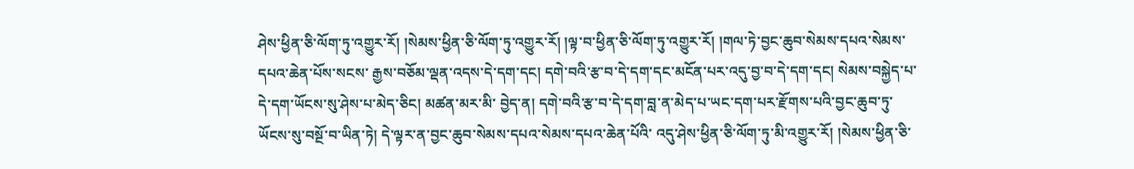ཤེས་ཕྱིན་ཅི་ལོག་ཏུ་འགྱུར་རོ། །སེམས་ཕྱིན་ཅི་ལོག་ཏུ་འགྱུར་རོ། །ལྟ་བ་ཕྱིན་ཅི་ལོག་ཏུ་འགྱུར་རོ། །གལ་ཏེ་བྱང་ཆུབ་སེམས་དཔའ་སེམས་དཔའ་ཆེན་པོས་སངས་ རྒྱས་བཅོམ་ལྡན་འདས་དེ་དག་དང། དགེ་བའི་རྩ་བ་དེ་དག་དང་མངོན་པར་འདུ་བྱ་བ་དེ་དག་དང། སེམས་བསྐྱེད་པ་དེ་དག་ཡོངས་སུ་ཤེས་པ་མེད་ཅིང། མཚན་མར་མི་ བྱེད་ན། དགེ་བའི་རྩ་བ་དེ་དག་བླ་ན་མེད་པ་ཡང་དག་པར་རྫོགས་པའི་བྱང་ཆུབ་ཏུ་ཡོངས་སུ་བསྔོ་བ་ཡིན་ཏེ། དེ་ལྟར་ན་བྱང་ཆུབ་སེམས་དཔའ་སེམས་དཔའ་ཆེན་པོའི་ འདུ་ཤེས་ཕྱིན་ཅི་ལོག་ཏུ་མི་འགྱུར་རོ། །སེམས་ཕྱིན་ཅི་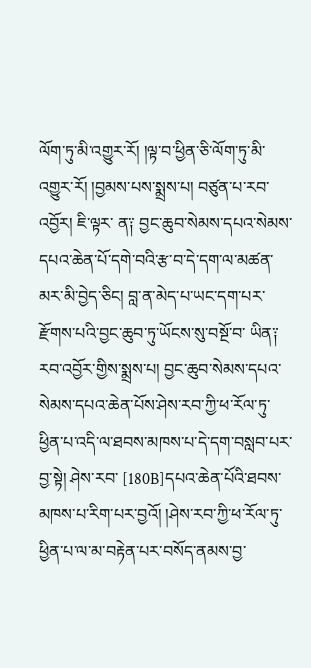ལོག་ཏུ་མི་འགྱུར་རོ། །ལྟ་བ་ཕྱིན་ཅི་ལོག་ཏུ་མི་འགྱུར་རོ། །བྱམས་པས་སྨྲས་པ། བཙུན་པ་རབ་འབྱོར། ཇི་ལྟར་ ན༑ བྱང་ཆུབ་སེམས་དཔའ་སེམས་དཔའ་ཆེན་པོ་དགེ་བའི་རྩ་བ་དེ་དག་ལ་མཚན་མར་མི་བྱེད་ཅིང། བླ་ན་མེད་པ་ཡང་དག་པར་རྫོགས་པའི་བྱང་ཆུབ་ཏུ་ཡོངས་སུ་བསྔོ་བ་ ཡིན༑ རབ་འབྱོར་གྱིས་སྨྲས་པ། བྱང་ཆུབ་སེམས་དཔའ་སེམས་དཔའ་ཆེན་པོས་ཤེས་རབ་ཀྱི་ཕ་རོལ་ཏུ་ཕྱིན་པ་འདི་ལ་ཐབས་མཁས་པ་དེ་དག་བསླབ་པར་བྱ་སྟེ། ཤེས་རབ་ [180B]དཔའ་ཆེན་པོའི་ཐབས་མཁས་པ་རིག་པར་བྱའོ། །ཤེས་རབ་ཀྱི་ཕ་རོལ་ཏུ་ཕྱིན་པ་ལ་མ་བརྟེན་པར་བསོད་ནམས་བྱ་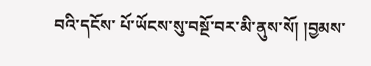བའི་དངོས་ པོ་ཡོངས་སུ་བསྔོ་བར་མི་ནུས་སོ། །བྱམས་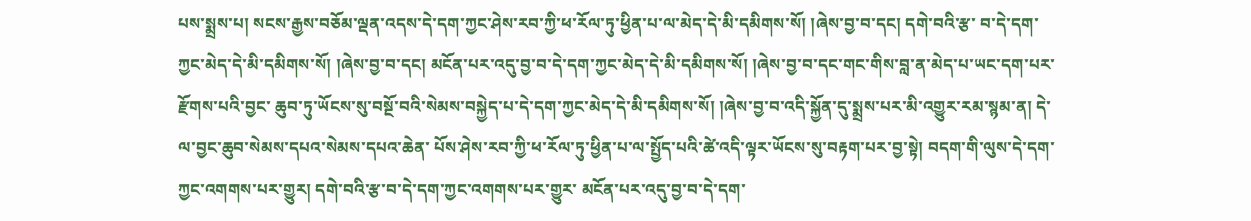པས་སྨྲས་པ། སངས་རྒྱས་བཅོམ་ལྡན་འདས་དེ་དག་ཀྱང་ཤེས་རབ་ཀྱི་ཕ་རོལ་ཏུ་ཕྱིན་པ་ལ་མེད་དེ་མི་དམིགས་སོ། །ཞེས་བྱ་བ་དང། དགེ་བའི་རྩ་ བ་དེ་དག་ཀྱང་མེད་དེ་མི་དམིགས་སོ། །ཞེས་བྱ་བ་དང། མངོན་པར་འདུ་བྱ་བ་དེ་དག་ཀྱང་མེད་དེ་མི་དམིགས་སོ། །ཞེས་བྱ་བ་དང་གང་གིས་བླ་ན་མེད་པ་ཡང་དག་པར་རྫོགས་པའི་བྱང་ ཆུབ་ཏུ་ཡོངས་སུ་བསྔོ་བའི་སེམས་བསྐྱེད་པ་དེ་དག་ཀྱང་མེད་དེ་མི་དམིགས་སོ། །ཞེས་བྱ་བ་འདི་སྐྱོན་དུ་སྨྲས་པར་མི་འགྱུར་རམ་སྙམ་ན། དེ་ལ་བྱང་ཆུབ་སེམས་དཔའ་སེམས་དཔའ་ཆེན་ པོས་ཤེས་རབ་ཀྱི་ཕ་རོལ་ཏུ་ཕྱིན་པ་ལ་སྤྱོད་པའི་ཚེ་འདི་ལྟར་ཡོངས་སུ་བརྟག་པར་བྱ་སྟེ། བདག་གི་ལུས་དེ་དག་ཀྱང་འགགས་པར་གྱུར། དགེ་བའི་རྩ་བ་དེ་དག་ཀྱང་འགགས་པར་གྱུར་ མངོན་པར་འདུ་བྱ་བ་དེ་དག་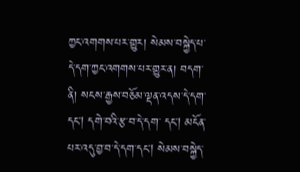ཀྱང་འགགས་པར་གྱུར། སེམས་བསྐྱེད་པ་དེ་དག་ཀྱང་འགགས་པར་གྱུར་ན། བདག་ནི། སངས་རྒྱས་བཅོམ་ལྡན་འདས་དེ་དག་དང། དགེ་བའི་རྩ་བ་དེ་དག་ དང། མངོན་པར་འདུ་བྱ་བ་དེ་དག་དང། སེམས་བསྐྱེད་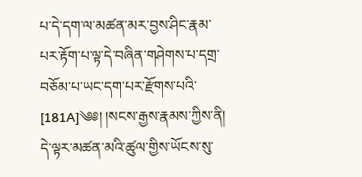པ་དེ་དག་ལ་མཚན་མར་བྱས་ཤིང་རྣམ་པར་རྟོག་པ་ལྟ་དེ་བཞིན་གཤེགས་པ་དགྲ་བཅོམ་པ་ཡང་དག་པར་རྫོགས་པའི་ [181A]༄༅། །སངས་རྒྱས་རྣམས་ཀྱིས་ནི། དེ་ལྟར་མཚན་མའི་ཚུལ་གྱིས་ཡོངས་སུ་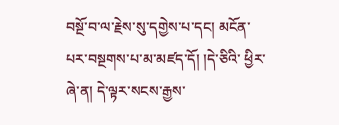བསྔོ་བ་ལ་རྗེས་སུ་དགྱེས་པ་དང། མངོན་པར་བསྔགས་པ་མ་མཛད་དོ། །དེ་ཅིའི་ ཕྱིར་ཞེ་ན། དེ་ལྟར་སངས་རྒྱས་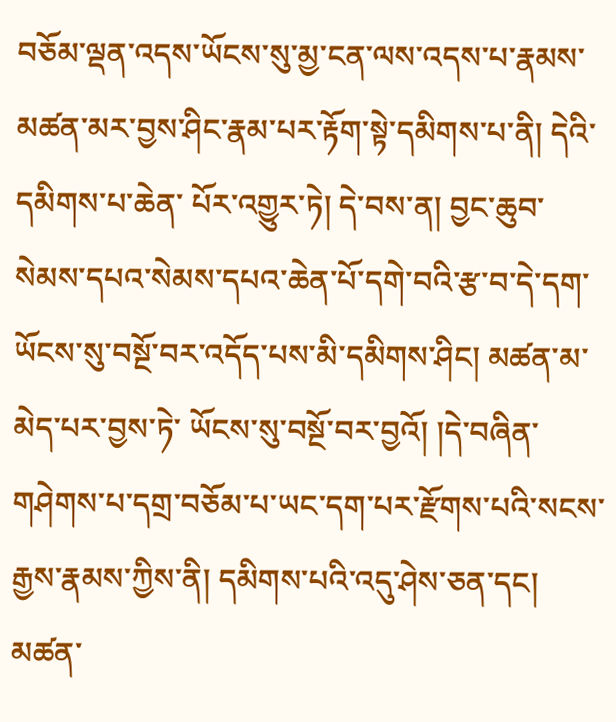བཅོམ་ལྡན་འདས་ཡོངས་སུ་མྱ་ངན་ལས་འདས་པ་རྣམས་མཚན་མར་བྱས་ཤིང་རྣམ་པར་རྟོག་སྟེ་དམིགས་པ་ནི། དེའི་དམིགས་པ་ཆེན་ པོར་འགྱུར་ཏེ། དེ་བས་ན། བྱང་ཆུབ་སེམས་དཔའ་སེམས་དཔའ་ཆེན་པོ་དགེ་བའི་རྩ་བ་དེ་དག་ཡོངས་སུ་བསྔོ་བར་འདོད་པས་མི་དམིགས་ཤིང། མཚན་མ་མེད་པར་བྱས་ཏེ་ ཡོངས་སུ་བསྔོ་བར་བྱའོ། །དེ་བཞིན་གཤེགས་པ་དགྲ་བཅོམ་པ་ཡང་དག་པར་རྫོགས་པའི་སངས་རྒྱས་རྣམས་ཀྱིས་ནི། དམིགས་པའི་འདུ་ཤེས་ཅན་དང། མཚན་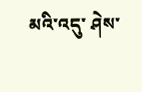མའི་འདུ་ ཤེས་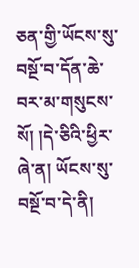ཅན་གྱི་ཡོངས་སུ་བསྔོ་བ་དོན་ཆེ་བར་མ་གསུངས་སོ། །དེ་ཅིའི་ཕྱིར་ཞེ་ན། ཡོངས་སུ་བསྔོ་བ་དེ་ནི།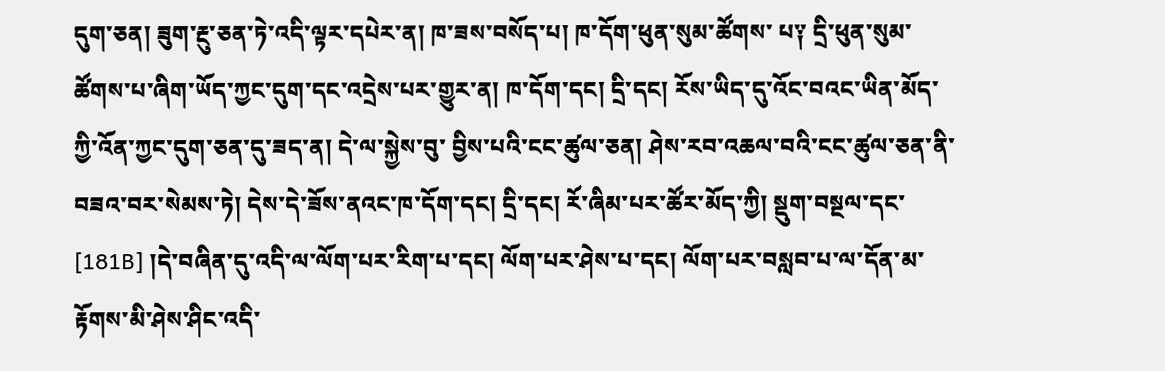དུག་ཅན། ཟུག་རྔུ་ཅན་ཏེ་འདི་ལྟར་དཔེར་ན། ཁ་ཟས་བསོད་པ། ཁ་དོག་ཕུན་སུམ་ཚོགས་ པ༑ དྲི་ཕུན་སུམ་ཚོགས་པ་ཞིག་ཡོད་ཀྱང་དུག་དང་འདྲེས་པར་གྱུར་ན། ཁ་དོག་དང། དྲི་དང། རོས་ཡིད་དུ་འོང་བའང་ཡིན་མོད་ཀྱི་འོན་ཀྱང་དུག་ཅན་དུ་ཟད་ན། དེ་ལ་སྐྱེས་བུ་ བྱིས་པའི་ངང་ཚུལ་ཅན། ཤེས་རབ་འཆལ་བའི་ངང་ཚུལ་ཅན་ནི་བཟའ་བར་སེམས་ཏེ། དེས་དེ་ཟོས་ནའང་ཁ་དོག་དང། དྲི་དང། རོ་ཞིམ་པར་ཚོར་མོད་ཀྱི། སྡུག་བསྔལ་དང་ [181B] །དེ་བཞིན་དུ་འདི་ལ་ལོག་པར་རིག་པ་དང། ལོག་པར་ཤེས་པ་དང། ལོག་པར་བསླབ་པ་ལ་དོན་མ་རྟོགས་མི་ཤེས་ཤིང་འདི་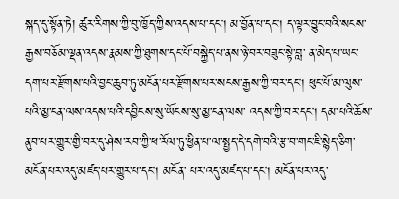སྐད་དུ་སྟོན་ཏེ། ཚུར་རིགས་ཀྱི་བུ་ཁྱོད་ཀྱིས་འདས་པ་དང། མ་བྱོན་པ་དང། ད་ལྟར་བྱུང་བའི་སངས་རྒྱས་བཅོམ་ལྡན་འདས་རྣམས་ཀྱི་ཐུགས་དང་པོ་བསྐྱེད་པ་ནས་ཉེ་བར་བཟུང་སྟེ་བླ་ ན་མེད་པ་ཡང་དག་པར་རྫོགས་པའི་བྱང་ཆུབ་ཏུ་མངོན་པར་རྫོགས་པར་སངས་རྒྱས་ཀྱི་བར་དང། ཕུང་པོ་མ་ལུས་པའི་མྱ་ངན་ལས་འདས་པའི་དབྱིངས་སུ་ཡོངས་སུ་མྱ་ངན་ལས་ འདས་ཀྱི་བར་དང། དམ་པའི་ཆོས་ནུབ་པར་གྱུར་གྱི་བར་དུ་ཤེས་རབ་ཀྱི་ཕ་རོལ་ཏུ་ཕྱིན་པ་ལ་སྤྱད་དེ་དགེ་བའི་རྩ་བ་གང་ཇི་སྙེད་ཅིག་མངོན་པར་འདུ་མཛད་པར་གྱུར་པ་དང། མངོན་ པར་འདུ་མཛད་པ་དང། མངོན་པར་འདུ་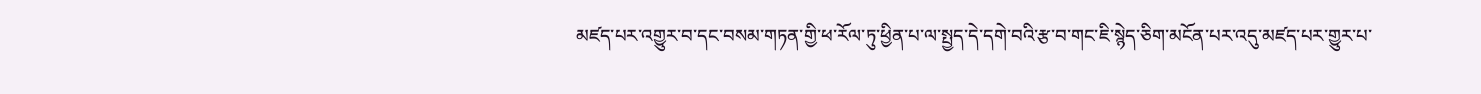མཛད་པར་འགྱུར་བ་དང་བསམ་གཏན་གྱི་ཕ་རོལ་ཏུ་ཕྱིན་པ་ལ་སྤྱད་དེ་དགེ་བའི་རྩ་བ་གང་ཇི་སྙེད་ཅིག་མངོན་པར་འདུ་མཛད་པར་གྱུར་པ་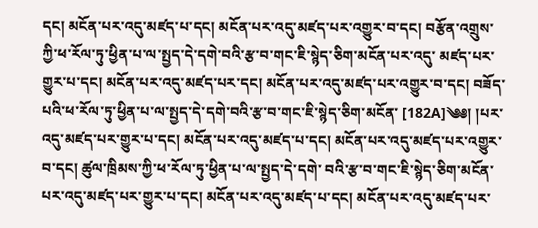དང། མངོན་པར་འདུ་མཛད་པ་དང། མངོན་པར་འདུ་མཛད་པར་འགྱུར་བ་དང། བརྩོན་འགྲུས་ཀྱི་ཕ་རོལ་ཏུ་ཕྱིན་པ་ལ་སྤྱད་དེ་དགེ་བའི་རྩ་བ་གང་ཇི་སྙེད་ཅིག་མངོན་པར་འདུ་ མཛད་པར་གྱུར་པ་དང། མངོན་པར་འདུ་མཛད་པར་དང། མངོན་པར་འདུ་མཛད་པར་འགྱུར་བ་དང། བཟོད་པའི་ཕ་རོལ་ཏུ་ཕྱིན་པ་ལ་སྤྱད་དེ་དགེ་བའི་རྩ་བ་གང་ཇི་སྙེད་ཅིག་མངོན་ [182A]༄༅། །པར་འདུ་མཛད་པར་གྱུར་པ་དང། མངོན་པར་འདུ་མཛད་པ་དང། མངོན་པར་འདུ་མཛད་པར་འགྱུར་བ་དང། ཚུལ་ཁྲིམས་ཀྱི་ཕ་རོལ་ཏུ་ཕྱིན་པ་ལ་སྤྱད་དེ་དགེ་ བའི་རྩ་བ་གང་ཇི་སྙེད་ཅིག་མངོན་པར་འདུ་མཛད་པར་གྱུར་པ་དང། མངོན་པར་འདུ་མཛད་པ་དང། མངོན་པར་འདུ་མཛད་པར་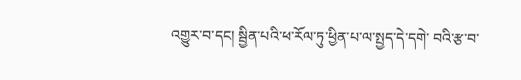འགྱུར་བ་དང། སྦྱིན་པའི་ཕ་རོལ་ཏུ་ཕྱིན་པ་ལ་སྤྱད་དེ་དགེ་ བའི་རྩ་བ་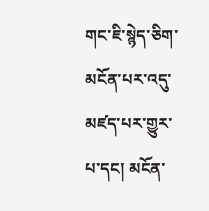གང་ཇི་སྙེད་ཅིག་མངོན་པར་འདུ་མཛད་པར་གྱུར་པ་དང། མངོན་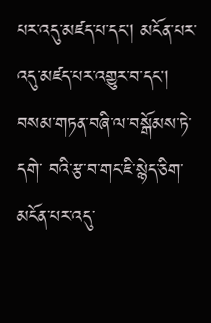པར་འདུ་མཛད་པ་དང། མངོན་པར་འདུ་མཛད་པར་འགྱུར་བ་དང། བསམ་གཏན་བཞི་ལ་བསྒོམས་ཏེ་དགེ་ བའི་རྩ་བ་གང་ཇི་སྙེད་ཅིག་མངོན་པར་འདུ་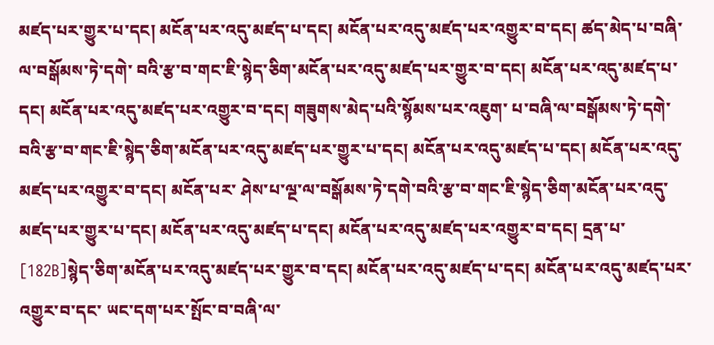མཛད་པར་གྱུར་པ་དང། མངོན་པར་འདུ་མཛད་པ་དང། མངོན་པར་འདུ་མཛད་པར་འགྱུར་བ་དང། ཚད་མེད་པ་བཞི་ལ་བསྒོམས་ཏེ་དགེ་ བའི་རྩ་བ་གང་ཇི་སྙེད་ཅིག་མངོན་པར་འདུ་མཛད་པར་གྱུར་བ་དང། མངོན་པར་འདུ་མཛད་པ་དང། མངོན་པར་འདུ་མཛད་པར་འགྱུར་བ་དང། གཟུགས་མེད་པའི་སྙོམས་པར་འཇུག་ པ་བཞི་ལ་བསྒོམས་ཏེ་དགེ་བའི་རྩ་བ་གང་ཇི་སྙེད་ཅིག་མངོན་པར་འདུ་མཛད་པར་གྱུར་པ་དང། མངོན་པར་འདུ་མཛད་པ་དང། མངོན་པར་འདུ་མཛད་པར་འགྱུར་བ་དང། མངོན་པར་ ཤེས་པ་ལྔ་ལ་བསྒོམས་ཏེ་དགེ་བའི་རྩ་བ་གང་ཇི་སྙེད་ཅིག་མངོན་པར་འདུ་མཛད་པར་གྱུར་པ་དང། མངོན་པར་འདུ་མཛད་པ་དང། མངོན་པར་འདུ་མཛད་པར་འགྱུར་བ་དང། དྲན་པ་ [182B]སྙེད་ཅིག་མངོན་པར་འདུ་མཛད་པར་གྱུར་བ་དང། མངོན་པར་འདུ་མཛད་པ་དང། མངོན་པར་འདུ་མཛད་པར་འགྱུར་བ་དང་ ཡང་དག་པར་སྤོང་བ་བཞི་ལ་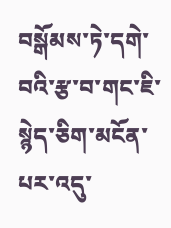བསྒོམས་ཏེ་དགེ་བའི་རྩ་བ་གང་ཇི་སྙེད་ཅིག་མངོན་པར་འདུ་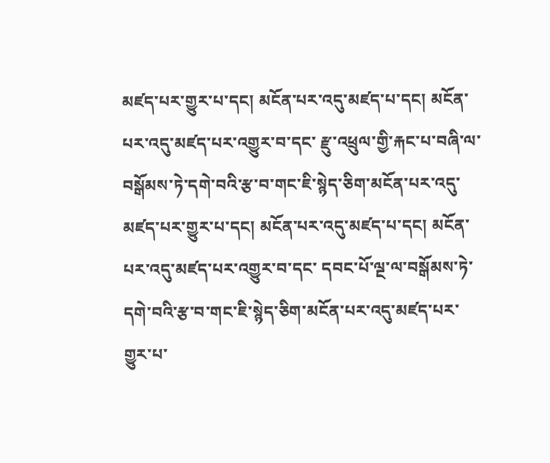མཛད་པར་གྱུར་པ་དང། མངོན་པར་འདུ་མཛད་པ་དང། མངོན་པར་འདུ་མཛད་པར་འགྱུར་བ་དང་ རྫུ་འཕྲུལ་གྱི་རྐང་པ་བཞི་ལ་བསྒོམས་ཏེ་དགེ་བའི་རྩ་བ་གང་ཇི་སྙེད་ཅིག་མངོན་པར་འདུ་མཛད་པར་གྱུར་པ་དང། མངོན་པར་འདུ་མཛད་པ་དང། མངོན་པར་འདུ་མཛད་པར་འགྱུར་བ་དང་ དབང་པོ་ལྔ་ལ་བསྒོམས་ཏེ་དགེ་བའི་རྩ་བ་གང་ཇི་སྙེད་ཅིག་མངོན་པར་འདུ་མཛད་པར་གྱུར་པ་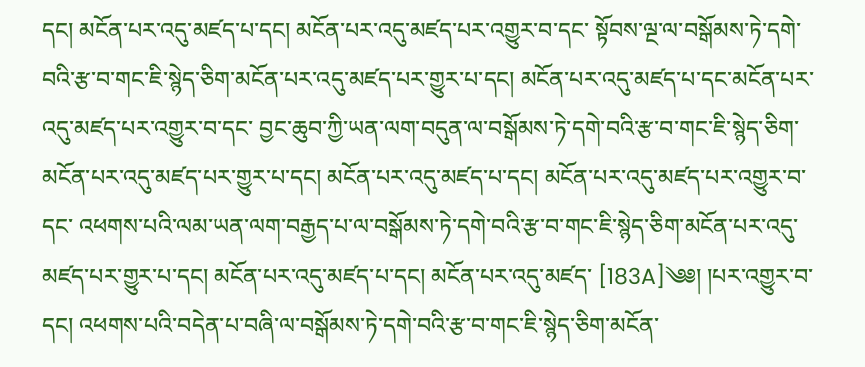དང། མངོན་པར་འདུ་མཛད་པ་དང། མངོན་པར་འདུ་མཛད་པར་འགྱུར་བ་དང་ སྟོབས་ལྔ་ལ་བསྒོམས་ཏེ་དགེ་བའི་རྩ་བ་གང་ཇི་སྙེད་ཅིག་མངོན་པར་འདུ་མཛད་པར་གྱུར་པ་དང། མངོན་པར་འདུ་མཛད་པ་དང་མངོན་པར་འདུ་མཛད་པར་འགྱུར་བ་དང་ བྱང་ཆུབ་ཀྱི་ཡན་ལག་བདུན་ལ་བསྒོམས་ཏེ་དགེ་བའི་རྩ་བ་གང་ཇི་སྙེད་ཅིག་མངོན་པར་འདུ་མཛད་པར་གྱུར་པ་དང། མངོན་པར་འདུ་མཛད་པ་དང། མངོན་པར་འདུ་མཛད་པར་འགྱུར་བ་དང་ འཕགས་པའི་ལམ་ཡན་ལག་བརྒྱད་པ་ལ་བསྒོམས་ཏེ་དགེ་བའི་རྩ་བ་གང་ཇི་སྙེད་ཅིག་མངོན་པར་འདུ་མཛད་པར་གྱུར་པ་དང། མངོན་པར་འདུ་མཛད་པ་དང། མངོན་པར་འདུ་མཛད་ [183A]༄༅། །པར་འགྱུར་བ་དང། འཕགས་པའི་བདེན་པ་བཞི་ལ་བསྒོམས་ཏེ་དགེ་བའི་རྩ་བ་གང་ཇི་སྙེད་ཅིག་མངོན་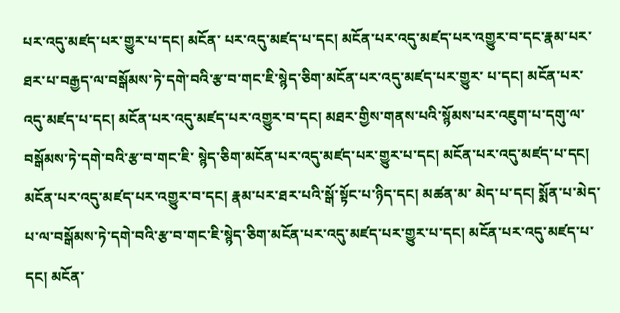པར་འདུ་མཛད་པར་གྱུར་པ་དང། མངོན་ པར་འདུ་མཛད་པ་དང། མངོན་པར་འདུ་མཛད་པར་འགྱུར་བ་དང་རྣམ་པར་ཐར་པ་བརྒྱད་ལ་བསྒོམས་ཏེ་དགེ་བའི་རྩ་བ་གང་ཇི་སྙེད་ཅིག་མངོན་པར་འདུ་མཛད་པར་གྱུར་ པ་དང། མངོན་པར་འདུ་མཛད་པ་དང། མངོན་པར་འདུ་མཛད་པར་འགྱུར་བ་དང། མཐར་གྱིས་གནས་པའི་སྙོམས་པར་འཇུག་པ་དགུ་ལ་བསྒོམས་ཏེ་དགེ་བའི་རྩ་བ་གང་ཇི་ སྙེད་ཅིག་མངོན་པར་འདུ་མཛད་པར་གྱུར་པ་དང། མངོན་པར་འདུ་མཛད་པ་དང། མངོན་པར་འདུ་མཛད་པར་འགྱུར་བ་དང། རྣམ་པར་ཐར་པའི་སྒོ་སྟོང་པ་ཉིད་དང། མཚན་མ་ མེད་པ་དང། སྨོན་པ་མེད་པ་ལ་བསྒོམས་ཏེ་དགེ་བའི་རྩ་བ་གང་ཇི་སྙེད་ཅིག་མངོན་པར་འདུ་མཛད་པར་གྱུར་པ་དང། མངོན་པར་འདུ་མཛད་པ་དང། མངོན་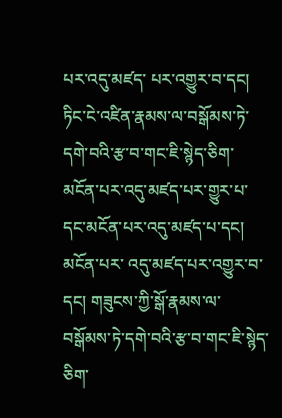པར་འདུ་མཛད་ པར་འགྱུར་བ་དང། ཏིང་ངེ་འཛིན་རྣམས་ལ་བསྒོམས་ཏེ་དགེ་བའི་རྩ་བ་གང་ཇི་སྙེད་ཅིག་མངོན་པར་འདུ་མཛད་པར་གྱུར་པ་དང་མངོན་པར་འདུ་མཛད་པ་དང། མངོན་པར་ འདུ་མཛད་པར་འགྱུར་བ་དང། གཟུངས་ཀྱི་སྒོ་རྣམས་ལ་བསྒོམས་ཏེ་དགེ་བའི་རྩ་བ་གང་ཇི་སྙེད་ཅིག་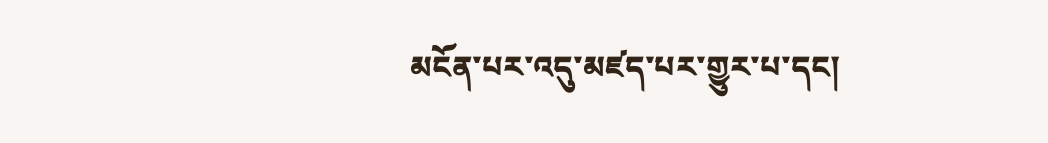མངོན་པར་འདུ་མཛད་པར་གྱུར་པ་དང།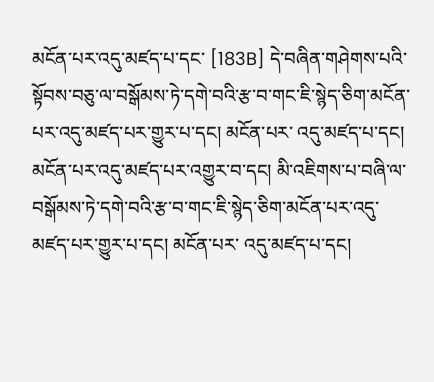མངོན་པར་འདུ་མཛད་པ་དང་ [183B] དེ་བཞིན་གཤེགས་པའི་སྟོབས་བཅུ་ལ་བསྒོམས་ཏེ་དགེ་བའི་རྩ་བ་གང་ཇི་སྙེད་ཅིག་མངོན་པར་འདུ་མཛད་པར་གྱུར་པ་དང། མངོན་པར་ འདུ་མཛད་པ་དང། མངོན་པར་འདུ་མཛད་པར་འགྱུར་བ་དང། མི་འཇིགས་པ་བཞི་ལ་བསྒོམས་ཏེ་དགེ་བའི་རྩ་བ་གང་ཇི་སྙེད་ཅིག་མངོན་པར་འདུ་མཛད་པར་གྱུར་པ་དང། མངོན་པར་ འདུ་མཛད་པ་དང།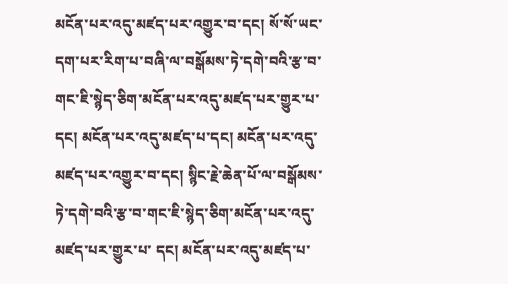མངོན་པར་འདུ་མཛད་པར་འགྱུར་བ་དང། སོ་སོ་ཡང་དག་པར་རིག་པ་བཞི་ལ་བསྒོམས་ཏེ་དགེ་བའི་རྩ་བ་གང་ཇི་སྙེད་ཅིག་མངོན་པར་འདུ་མཛད་པར་གྱུར་པ་ དང། མངོན་པར་འདུ་མཛད་པ་དང། མངོན་པར་འདུ་མཛད་པར་འགྱུར་བ་དང། སྙིང་རྗེ་ཆེན་པོ་ལ་བསྒོམས་ཏེ་དགེ་བའི་རྩ་བ་གང་ཇི་སྙེད་ཅིག་མངོན་པར་འདུ་མཛད་པར་གྱུར་པ་ དང། མངོན་པར་འདུ་མཛད་པ་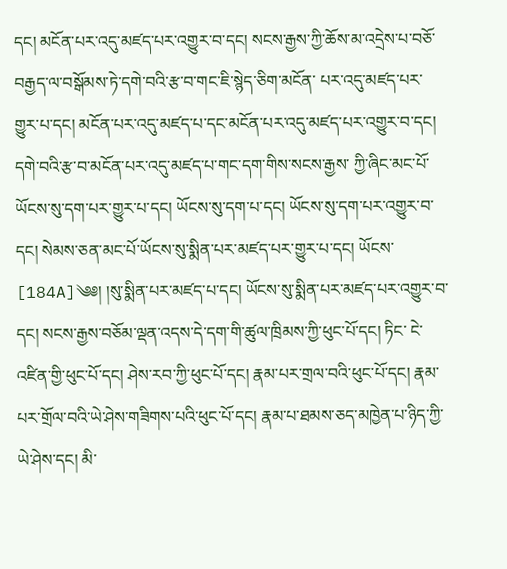དང། མངོན་པར་འདུ་མཛད་པར་འགྱུར་བ་དང། སངས་རྒྱས་ཀྱི་ཆོས་མ་འདྲེས་པ་བཅོ་བརྒྱད་ལ་བསྒོམས་ཏེ་དགེ་བའི་རྩ་བ་གང་ཇི་སྙེད་ཅིག་མངོན་ པར་འདུ་མཛད་པར་གྱུར་པ་དང། མངོན་པར་འདུ་མཛད་པ་དང་མངོན་པར་འདུ་མཛད་པར་འགྱུར་བ་དང། དགེ་བའི་རྩ་བ་མངོན་པར་འདུ་མཛད་པ་གང་དག་གིས་སངས་རྒྱས་ ཀྱི་ཞིང་མང་པོ་ཡོངས་སུ་དག་པར་གྱུར་པ་དང། ཡོངས་སུ་དག་པ་དང། ཡོངས་སུ་དག་པར་འགྱུར་བ་དང། སེམས་ཅན་མང་པོ་ཡོངས་སུ་སྨིན་པར་མཛད་པར་གྱུར་པ་དང། ཡོངས་ [184A]༄༅། །སུ་སྨིན་པར་མཛད་པ་དང། ཡོངས་སུ་སྨིན་པར་མཛད་པར་འགྱུར་བ་དང། སངས་རྒྱས་བཅོམ་ལྡན་འདས་དེ་དག་གི་ཚུལ་ཁྲིམས་ཀྱི་ཕུང་པོ་དང། ཏིང་ ངེ་འཛིན་གྱི་ཕུང་པོ་དང། ཤེས་རབ་ཀྱི་ཕུང་པོ་དང། རྣམ་པར་གྲལ་བའི་ཕུང་པོ་དང། རྣམ་པར་གྲོལ་བའི་ཡེ་ཤེས་གཟིགས་པའི་ཕུང་པོ་དང། རྣམ་པ་ཐམས་ཅད་མཁྱེན་པ་ཉིད་ཀྱི་ ཡེ་ཤེས་དང། མི་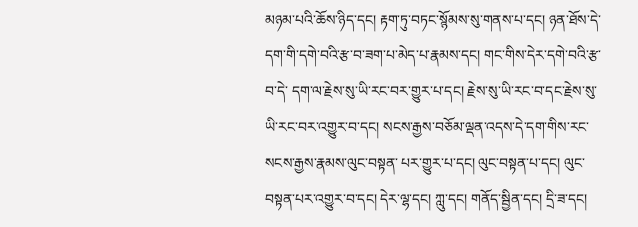མཉམ་པའི་ཆོས་ཉིད་དང། རྟག་ཏུ་བཏང་སྙོམས་སུ་གནས་པ་དང། ཉན་ཐོས་དེ་དག་གི་དགེ་བའི་རྩ་བ་ཟག་པ་མེད་པ་རྣམས་དང། གང་གིས་དེར་དགེ་བའི་རྩ་བ་དེ་ དག་ལ་རྗེས་སུ་ཡི་རང་བར་གྱུར་པ་དང། རྗེས་སུ་ཡི་རང་བ་དང་རྗེས་སུ་ཡི་རང་བར་འགྱུར་བ་དང། སངས་རྒྱས་བཅོམ་ལྡན་འདས་དེ་དག་གིས་རང་སངས་རྒྱས་རྣམས་ལུང་བསྟན་ པར་གྱུར་པ་དང། ལུང་བསྟན་པ་དང། ལུང་བསྟན་པར་འགྱུར་བ་དང། དེར་ལྷ་དང། ཀླུ་དང། གནོད་སྦྱིན་དང། དྲི་ཟ་དང།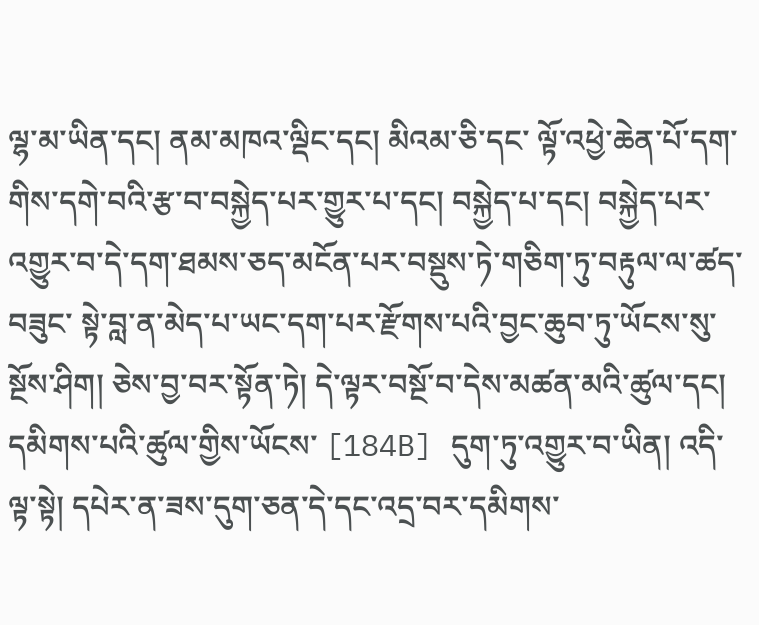ལྷ་མ་ཡིན་དང། ནམ་མཁའ་ལྡིང་དང། མིའམ་ཅི་དང་ ལྟོ་འཕྱེ་ཆེན་པོ་དག་གིས་དགེ་བའི་རྩ་བ་བསྐྱེད་པར་གྱུར་པ་དང། བསྐྱེད་པ་དང། བསྐྱེད་པར་འགྱུར་བ་དེ་དག་ཐམས་ཅད་མངོན་པར་བསྡུས་ཏེ་གཅིག་ཏུ་བརྟུལ་ལ་ཚད་བཟུང་ སྟེ་བླ་ན་མེད་པ་ཡང་དག་པར་རྫོགས་པའི་བྱང་ཆུབ་ཏུ་ཡོངས་སུ་སྔོས་ཤིག། ཅེས་བྱ་བར་སྟོན་ཏེ། དེ་ལྟར་བསྔོ་བ་དེས་མཚན་མའི་ཚུལ་དང། དམིགས་པའི་ཚུལ་གྱིས་ཡོངས་ [184B] དུག་ཏུ་འགྱུར་བ་ཡིན། འདི་ལྟ་སྟེ། དཔེར་ན་ཟས་དུག་ཅན་དེ་དང་འདྲ་བར་དམིགས་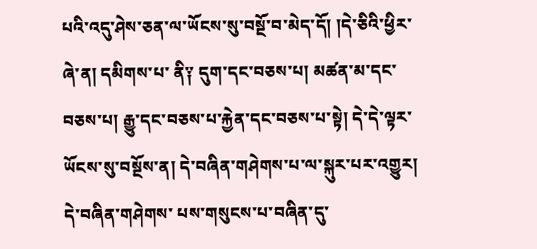པའི་འདུ་ཤེས་ཅན་ལ་ཡོངས་སུ་བསྔོ་བ་མེད་དོ། །དེ་ཅིའི་ཕྱིར་ཞེ་ན། དམིགས་པ་ ནི༑ དུག་དང་བཅས་པ། མཚན་མ་དང་བཅས་པ། རྒྱུ་དང་བཅས་པ་རྐྱེན་དང་བཅས་པ་སྟེ། དེ་དེ་ལྟར་ཡོངས་སུ་བསྔོས་ན། དེ་བཞིན་གཤེགས་པ་ལ་སྐུར་པར་འགྱུར། དེ་བཞིན་གཤེགས་ པས་གསུངས་པ་བཞིན་དུ་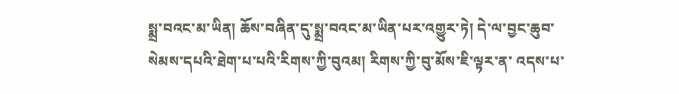སྨྲ་བའང་མ་ཡིན། ཆོས་བཞིན་དུ་སྨྲ་བའང་མ་ཡིན་པར་འགྱུར་ཏེ། དེ་ལ་བྱང་ཆུབ་སེམས་དཔའི་ཐེག་པ་པའི་རིགས་ཀྱི་བུའམ། རིགས་ཀྱི་བུ་མོས་ཇི་ལྟར་ན་ འདས་པ་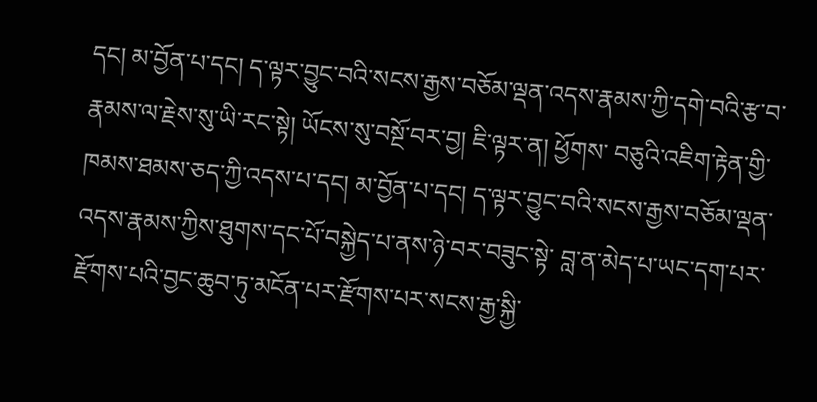དང། མ་བྱོན་པ་དང། ད་ལྟར་བྱུང་བའི་སངས་རྒྱས་བཅོམ་ལྡན་འདས་རྣམས་ཀྱི་དགེ་བའི་རྩ་བ་རྣམས་ལ་རྗེས་སུ་ཡི་རང་སྟེ། ཡོངས་སུ་བསྔོ་བར་བྱ། ཇི་ལྟར་ན། ཕྱོགས་ བཅུའི་འཇིག་རྟེན་གྱི་ཁམས་ཐམས་ཅད་ཀྱི་འདས་པ་དང། མ་བྱོན་པ་དང། ད་ལྟར་བྱུང་བའི་སངས་རྒྱས་བཅོམ་ལྡན་འདས་རྣམས་ཀྱིས་ཐུགས་དང་པོ་བསྐྱེད་པ་ནས་ཉེ་བར་བཟུང་སྟེ་ བླ་ན་མེད་པ་ཡང་དག་པར་རྫོགས་པའི་བྱང་ཆུབ་ཏུ་མངོན་པར་རྫོགས་པར་སངས་རྒྱ་སྐྱི་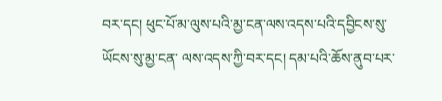བར་དང། ཕུང་པོ་མ་ལུས་པའི་མྱ་ངན་ལས་འདས་པའི་དབྱིངས་སུ་ཡོངས་སུ་མྱ་ངན་ ལས་འདས་ཀྱི་བར་དང། དམ་པའི་ཆོས་ནུབ་པར་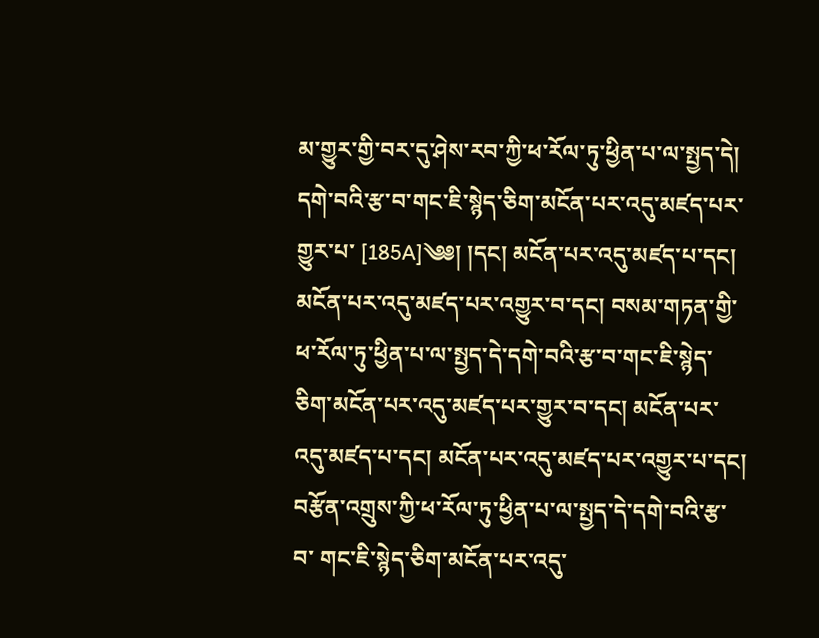མ་གྱུར་གྱི་བར་དུ་ཤེས་རབ་ཀྱི་ཕ་རོལ་ཏུ་ཕྱིན་པ་ལ་སྤྱད་དེ། དགེ་བའི་རྩ་བ་གང་ཇི་སྙེད་ཅིག་མངོན་པར་འདུ་མཛད་པར་གྱུར་པ་ [185A]༄༅། །དང། མངོན་པར་འདུ་མཛད་པ་དང། མངོན་པར་འདུ་མཛད་པར་འགྱུར་བ་དང། བསམ་གཏན་གྱི་ཕ་རོལ་ཏུ་ཕྱིན་པ་ལ་སྤྱད་དེ་དགེ་བའི་རྩ་བ་གང་ཇི་སྙེད་ ཅིག་མངོན་པར་འདུ་མཛད་པར་གྱུར་བ་དང། མངོན་པར་འདུ་མཛད་པ་དང། མངོན་པར་འདུ་མཛད་པར་འགྱུར་པ་དང། བརྩོན་འགྲུས་ཀྱི་ཕ་རོལ་ཏུ་ཕྱིན་པ་ལ་སྤྱད་དེ་དགེ་བའི་རྩ་བ་ གང་ཇི་སྙེད་ཅིག་མངོན་པར་འདུ་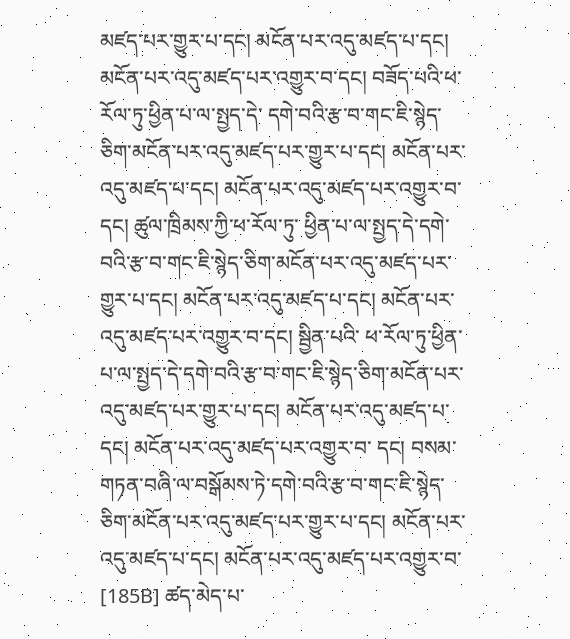མཛད་པར་གྱུར་པ་དང། མངོན་པར་འདུ་མཛད་པ་དང། མངོན་པར་འདུ་མཛད་པར་འགྱུར་བ་དང། བཟོད་པའི་ཕ་རོལ་ཏུ་ཕྱིན་པ་ལ་སྤྱད་དེ་ དགེ་བའི་རྩ་བ་གང་ཇི་སྙེད་ཅིག་མངོན་པར་འདུ་མཛད་པར་གྱུར་པ་དང། མངོན་པར་འདུ་མཛད་པ་དང། མངོན་པར་འདུ་མཛད་པར་འགྱུར་བ་དང། ཚུལ་ཁྲིམས་ཀྱི་ཕ་རོལ་ཏུ་ ཕྱིན་པ་ལ་སྤྱད་དེ་དགེ་བའི་རྩ་བ་གང་ཇི་སྙེད་ཅིག་མངོན་པར་འདུ་མཛད་པར་གྱུར་པ་དང། མངོན་པར་འདུ་མཛད་པ་དང། མངོན་པར་འདུ་མཛད་པར་འགྱུར་བ་དང། སྦྱིན་པའི་ ཕ་རོལ་ཏུ་ཕྱིན་པ་ལ་སྤྱད་དེ་དགེ་བའི་རྩ་བ་གང་ཇི་སྙེད་ཅིག་མངོན་པར་འདུ་མཛད་པར་གྱུར་པ་དང། མངོན་པར་འདུ་མཛད་པ་དང། མངོན་པར་འདུ་མཛད་པར་འགྱུར་བ་ དང། བསམ་གཏན་བཞི་ལ་བསྒོམས་ཏེ་དགེ་བའི་རྩ་བ་གང་ཇི་སྙེད་ཅིག་མངོན་པར་འདུ་མཛད་པར་གྱུར་པ་དང། མངོན་པར་འདུ་མཛད་པ་དང། མངོན་པར་འདུ་མཛད་པར་འགྱུར་བ་ [185B] ཚད་མེད་པ་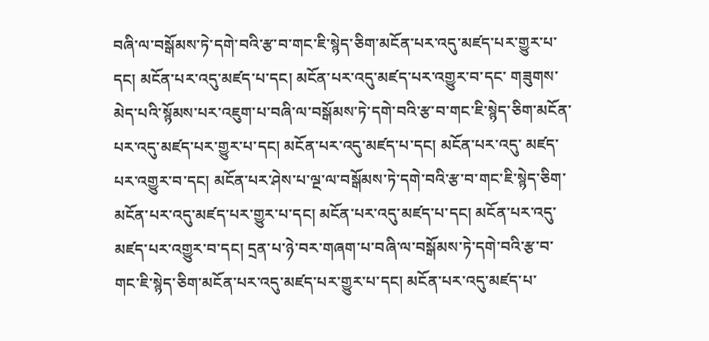བཞི་ལ་བསྒོམས་ཏེ་དགེ་བའི་རྩ་བ་གང་ཇི་སྙེད་ཅིག་མངོན་པར་འདུ་མཛད་པར་གྱུར་པ་དང། མངོན་པར་འདུ་མཛད་པ་དང། མངོན་པར་འདུ་མཛད་པར་འགྱུར་བ་དང་ གཟུགས་མེད་པའི་སྙོམས་པར་འཇུག་པ་བཞི་ལ་བསྒོམས་ཏེ་དགེ་བའི་རྩ་བ་གང་ཇི་སྙེད་ཅིག་མངོན་པར་འདུ་མཛད་པར་གྱུར་པ་དང། མངོན་པར་འདུ་མཛད་པ་དང། མངོན་པར་འདུ་ མཛད་པར་འགྱུར་བ་དང། མངོན་པར་ཤེས་པ་ལྔ་ལ་བསྒོམས་ཏེ་དགེ་བའི་རྩ་བ་གང་ཇི་སྙེད་ཅིག་མངོན་པར་འདུ་མཛད་པར་གྱུར་པ་དང། མངོན་པར་འདུ་མཛད་པ་དང། མངོན་པར་འདུ་ མཛད་པར་འགྱུར་བ་དང། དྲན་པ་ཉེ་བར་གཞག་པ་བཞི་ལ་བསྒོམས་ཏེ་དགེ་བའི་རྩ་བ་གང་ཇི་སྙེད་ཅིག་མངོན་པར་འདུ་མཛད་པར་གྱུར་པ་དང། མངོན་པར་འདུ་མཛད་པ་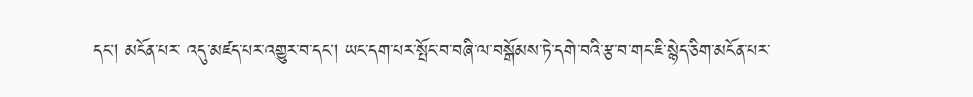དང། མངོན་པར་ འདུ་མཛད་པར་འགྱུར་བ་དང། ཡང་དག་པར་སྤོང་བ་བཞི་ལ་བསྒོམས་ཏེ་དགེ་བའི་རྩ་བ་གང་ཇི་སྙེད་ཅིག་མངོན་པར་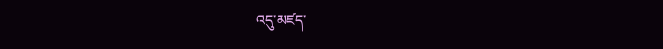འདུ་མཛད་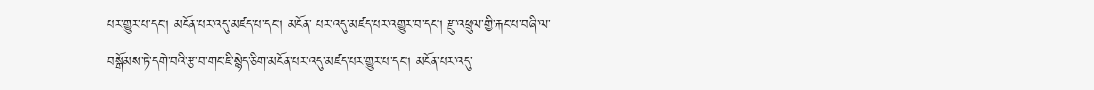པར་གྱུར་པ་དང། མངོན་པར་འདུ་མཛད་པ་དང། མངོན་ པར་འདུ་མཛད་པར་འགྱུར་བ་དང། རྫུ་འཕྲུལ་གྱི་རྐང་པ་བཞི་ལ་བསྒོམས་ཏེ་དགེ་བའི་རྩ་བ་གང་ཇི་སྙེད་ཅིག་མངོན་པར་འདུ་མཛད་པར་གྱུར་པ་དང། མངོན་པར་འདུ་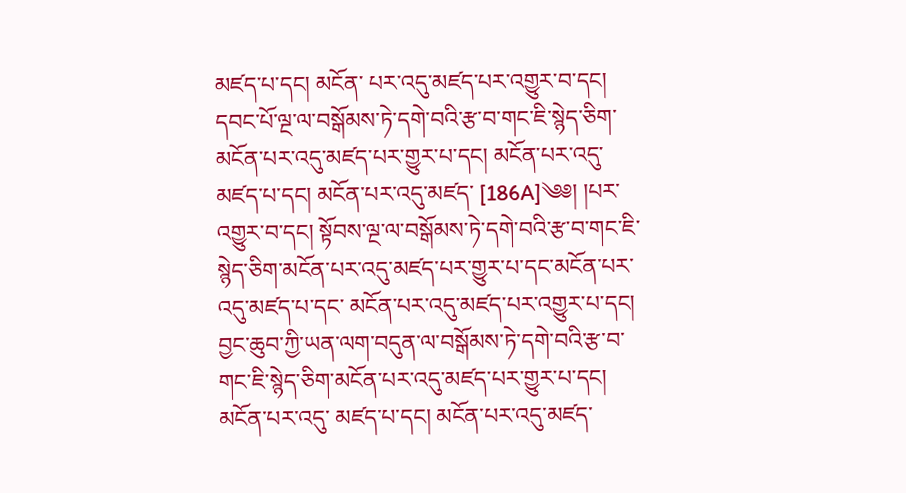མཛད་པ་དང། མངོན་ པར་འདུ་མཛད་པར་འགྱུར་བ་དང། དབང་པོ་ལྔ་ལ་བསྒོམས་ཏེ་དགེ་བའི་རྩ་བ་གང་ཇི་སྙེད་ཅིག་མངོན་པར་འདུ་མཛད་པར་གྱུར་པ་དང། མངོན་པར་འདུ་མཛད་པ་དང། མངོན་པར་འདུ་མཛད་ [186A]༄༅། །པར་འགྱུར་བ་དང། སྟོབས་ལྔ་ལ་བསྒོམས་ཏེ་དགེ་བའི་རྩ་བ་གང་ཇི་སྙེད་ཅིག་མངོན་པར་འདུ་མཛད་པར་གྱུར་པ་དང་མངོན་པར་འདུ་མཛད་པ་དང་ མངོན་པར་འདུ་མཛད་པར་འགྱུར་པ་དང། བྱང་ཆུབ་ཀྱི་ཡན་ལག་བདུན་ལ་བསྒོམས་ཏེ་དགེ་བའི་རྩ་བ་གང་ཇི་སྙེད་ཅིག་མངོན་པར་འདུ་མཛད་པར་གྱུར་པ་དང། མངོན་པར་འདུ་ མཛད་པ་དང། མངོན་པར་འདུ་མཛད་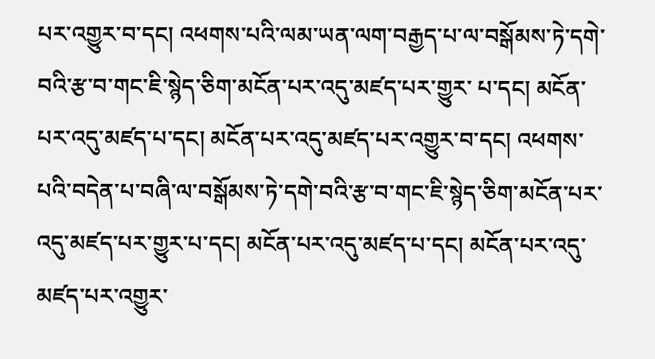པར་འགྱུར་བ་དང། འཕགས་པའི་ལམ་ཡན་ལག་བརྒྱད་པ་ལ་བསྒོམས་ཏེ་དགེ་བའི་རྩ་བ་གང་ཇི་སྙེད་ཅིག་མངོན་པར་འདུ་མཛད་པར་གྱུར་ པ་དང། མངོན་པར་འདུ་མཛད་པ་དང། མངོན་པར་འདུ་མཛད་པར་འགྱུར་བ་དང། འཕགས་པའི་བདེན་པ་བཞི་ལ་བསྒོམས་ཏེ་དགེ་བའི་རྩ་བ་གང་ཇི་སྙེད་ཅིག་མངོན་པར་ འདུ་མཛད་པར་གྱུར་པ་དང། མངོན་པར་འདུ་མཛད་པ་དང། མངོན་པར་འདུ་མཛད་པར་འགྱུར་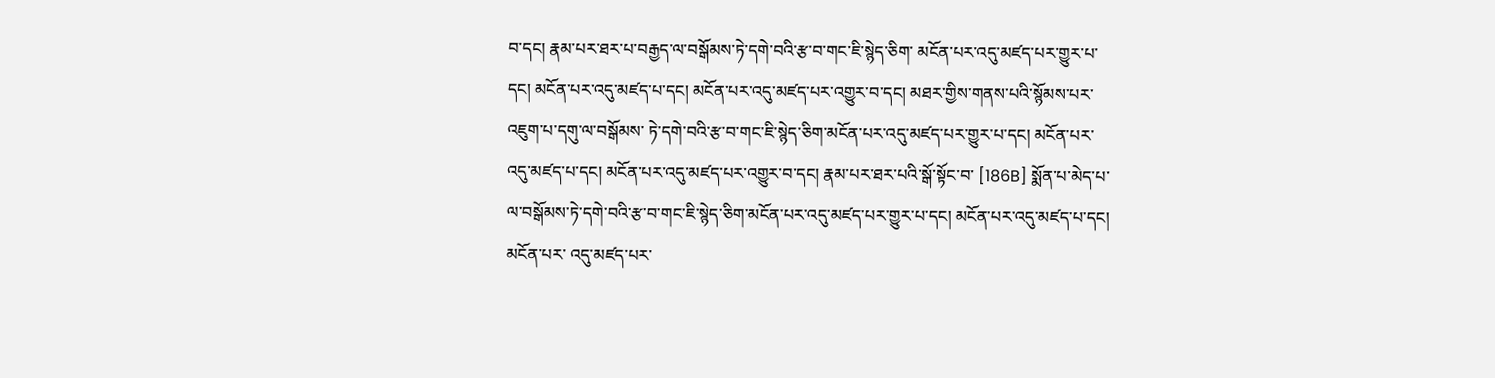བ་དང། རྣམ་པར་ཐར་པ་བརྒྱད་ལ་བསྒོམས་ཏེ་དགེ་བའི་རྩ་བ་གང་ཇི་སྙེད་ཅིག་ མངོན་པར་འདུ་མཛད་པར་གྱུར་པ་དང། མངོན་པར་འདུ་མཛད་པ་དང། མངོན་པར་འདུ་མཛད་པར་འགྱུར་བ་དང། མཐར་གྱིས་གནས་པའི་སྙོམས་པར་འཇུག་པ་དགུ་ལ་བསྒོམས་ ཏེ་དགེ་བའི་རྩ་བ་གང་ཇི་སྙེད་ཅིག་མངོན་པར་འདུ་མཛད་པར་གྱུར་པ་དང། མངོན་པར་འདུ་མཛད་པ་དང། མངོན་པར་འདུ་མཛད་པར་འགྱུར་བ་དང། རྣམ་པར་ཐར་པའི་སྒོ་སྟོང་བ་ [186B] སྨོན་པ་མེད་པ་ལ་བསྒོམས་ཏེ་དགེ་བའི་རྩ་བ་གང་ཇི་སྙེད་ཅིག་མངོན་པར་འདུ་མཛད་པར་གྱུར་པ་དང། མངོན་པར་འདུ་མཛད་པ་དང། མངོན་པར་ འདུ་མཛད་པར་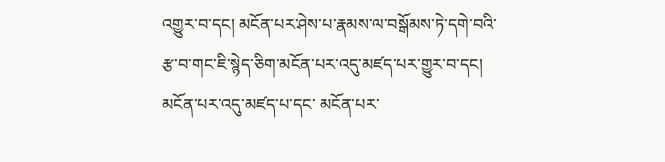འགྱུར་བ་དང། མངོན་པར་ཤེས་པ་རྣམས་ལ་བསྒོམས་ཏེ་དགེ་བའི་རྩ་བ་གང་ཇི་སྙེད་ཅིག་མངོན་པར་འདུ་མཛད་པར་གྱུར་བ་དང། མངོན་པར་འདུ་མཛད་པ་དང་ མངོན་པར་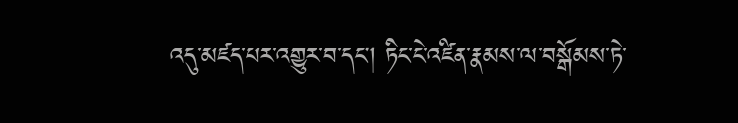འདུ་མཛད་པར་འགྱུར་བ་དང། ཏིང་ངེ་འཛིན་རྣམས་ལ་བསྒོམས་ཏེ་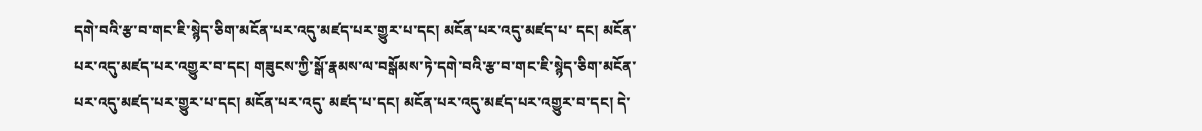དགེ་བའི་རྩ་བ་གང་ཇི་སྙེད་ཅིག་མངོན་པར་འདུ་མཛད་པར་གྱུར་པ་དང། མངོན་པར་འདུ་མཛད་པ་ དང། མངོན་པར་འདུ་མཛད་པར་འགྱུར་བ་དང། གཟུངས་ཀྱི་སྒོ་རྣམས་ལ་བསྒོམས་ཏེ་དགེ་བའི་རྩ་བ་གང་ཇི་སྙེད་ཅིག་མངོན་པར་འདུ་མཛད་པར་གྱུར་པ་དང། མངོན་པར་འདུ་ མཛད་པ་དང། མངོན་པར་འདུ་མཛད་པར་འགྱུར་བ་དང། དེ་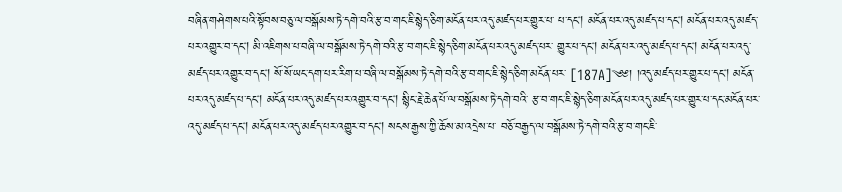བཞིན་གཤེགས་པའི་སྟོབས་བཅུ་ལ་བསྒོམས་ཏེ་དགེ་བའི་རྩ་བ་གང་ཇི་སྙེད་ཅིག་མངོན་པར་འདུ་མཛད་པར་གྱུར་པ་ པ་དང། མངོན་པར་འདུ་མཛད་པ་དང། མངོན་པར་འདུ་མཛད་པར་འགྱུར་བ་དང། མི་འཇིགས་པ་བཞི་ལ་བསྒོམས་ཏེ་དགེ་བའི་རྩ་བ་གང་ཇི་སྙེད་ཅིག་མངོན་པར་འདུ་མཛད་པར་ གྱུར་པ་དང། མངོན་པར་འདུ་མཛད་པ་དང། མངོན་པར་འདུ་མཛད་པར་འགྱུར་བ་དང། སོ་སོ་ཡང་དག་པར་རིག་པ་བཞི་ལ་བསྒོམས་ཏེ་དགེ་བའི་རྩ་བ་གང་ཇི་སྙེད་ཅིག་མངོན་པར་ [187A]༄༅། །འདུ་མཛད་པར་གྱུར་པ་དང། མངོན་པར་འདུ་མཛད་པ་དང། མངོན་པར་འདུ་མཛད་པར་འགྱུར་བ་དང། སྙིང་རྗེ་ཆེན་པོ་ལ་བསྒོམས་ཏེ་དགེ་བའི་ རྩ་བ་གང་ཇི་སྙེད་ཅིག་མངོན་པར་འདུ་མཛད་པར་གྱུར་པ་དང་མངོན་པར་འདུ་མཛད་པ་དང། མངོན་པར་འདུ་མཛད་པར་འགྱུར་བ་དང། སངས་རྒྱས་ཀྱི་ཆོས་མ་འདྲེས་པ་ བཅོ་བརྒྱད་ལ་བསྒོམས་ཏེ་དགེ་བའི་རྩ་བ་གང་ཇི་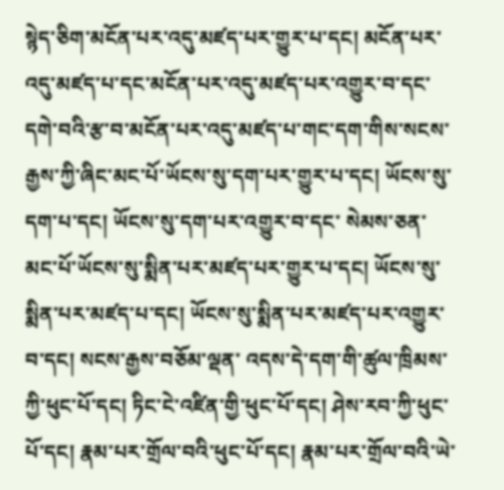སྙེད་ཅིག་མངོན་པར་འདུ་མཛད་པར་གྱུར་པ་དང། མངོན་པར་འདུ་མཛད་པ་དང་མངོན་པར་འདུ་མཛད་པར་འགྱུར་བ་དང་ དགེ་བའི་རྩ་བ་མངོན་པར་འདུ་མཛད་པ་གང་དག་གིས་སངས་རྒྱས་ཀྱི་ཞིང་མང་པོ་ཡོངས་སུ་དག་པར་གྱུར་པ་དང། ཡོངས་སུ་དག་པ་དང། ཡོངས་སུ་དག་པར་འགྱུར་བ་དང་ སེམས་ཅན་མང་པོ་ཡོངས་སུ་སྨིན་པར་མཛད་པར་གྱུར་པ་དང། ཡོངས་སུ་སྨིན་པར་མཛད་པ་དང། ཡོངས་སུ་སྨིན་པར་མཛད་པར་འགྱུར་བ་དང། སངས་རྒྱས་བཅོམ་ལྡན་ འདས་དེ་དག་གི་ཚུལ་ཁྲིམས་ཀྱི་ཕུང་པོ་དང། ཏིང་ངེ་འཛིན་གྱི་ཕུང་པོ་དང། ཤེས་རབ་ཀྱི་ཕུང་པོ་དང། རྣམ་པར་གྲོལ་བའི་ཕུང་པོ་དང། རྣམ་པར་གྲོལ་བའི་ཡེ་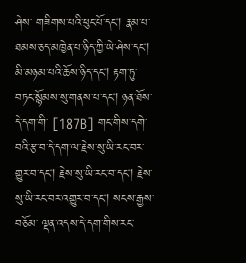ཤེས་ གཟིགས་པའི་ཕུང་པོ་དང། རྣམ་པ་ཐམས་ཅད་མཁྱེན་པ་ཉིད་ཀྱི་ཡེ་ཤེས་དང། མི་མཉམ་པའི་ཆོས་ཉིད་དང། རྟག་ཏུ་བཏང་སྙོམས་སུ་གནས་པ་དང། ཉན་ཐོས་དེ་དག་གི་ [187B] གང་གིས་དགེ་བའི་རྩ་བ་དེ་དག་ལ་རྗེས་སུ་ཡི་རང་བར་གྱུར་བ་དང། རྗེས་སུ་ཡི་རང་བ་དང། རྗེས་སུ་ཡི་རང་བར་འགྱུར་བ་དང། སངས་རྒྱས་བཅོམ་ ལྡན་འདས་དེ་དག་གིས་རང་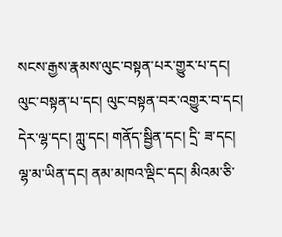སངས་རྒྱས་རྣམས་ལུང་བསྟན་པར་གྱུར་པ་དང། ལུང་བསྟན་པ་དང། ལུང་བསྟན་བར་འགྱུར་བ་དང། དེར་ལྷ་དང། ཀླུ་དང། གནོད་སྦྱིན་དང། དྲི་ ཟ་དང། ལྷ་མ་ཡིན་དང། ནམ་མཁའ་ལྡིང་དང། མིའམ་ཅི་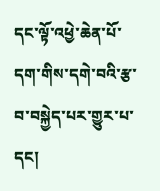དང་ལྟོ་འཕྱེ་ཆེན་པོ་དག་གིས་དགེ་བའི་རྩ་བ་བསྐྱེད་པར་གྱུར་པ་དང།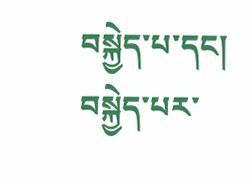བསྐྱེད་པ་དང། བསྐྱེད་པར་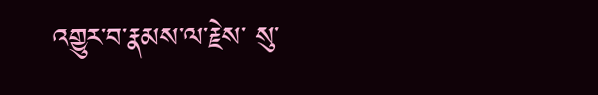འགྱུར་བ་རྣམས་ལ་རྗེས་ སུ་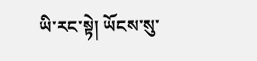ཡི་རང་སྟེ། ཡོངས་སུ་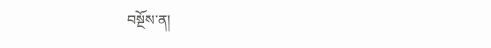བསྔོས་ན།